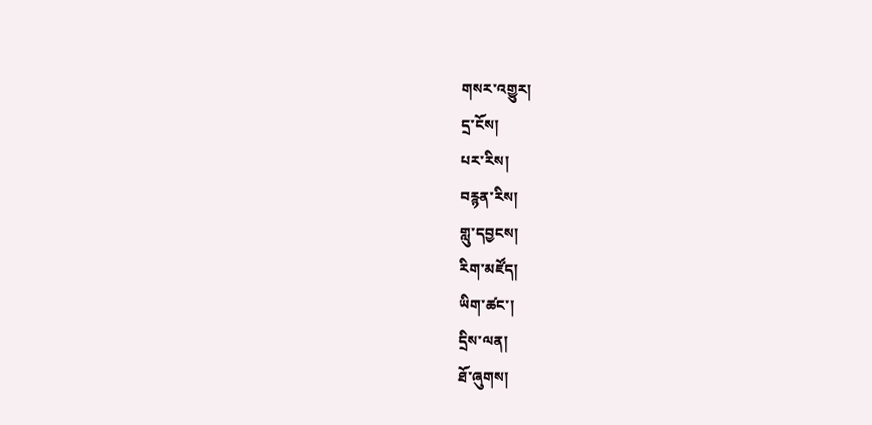གསར་འགྱུར།
དྲ་ངོས།
པར་རིས།
བརྙན་རིས།
གླུ་དབྱངས།
རིག་མཛོད།
ཡིག་ཚང་།
དྲིས་ལན།
ཐོ་ཞུགས།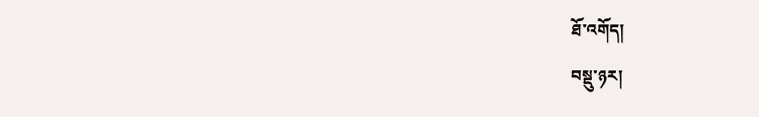ཐོ་འགོད།
བསྡུ་ཉར།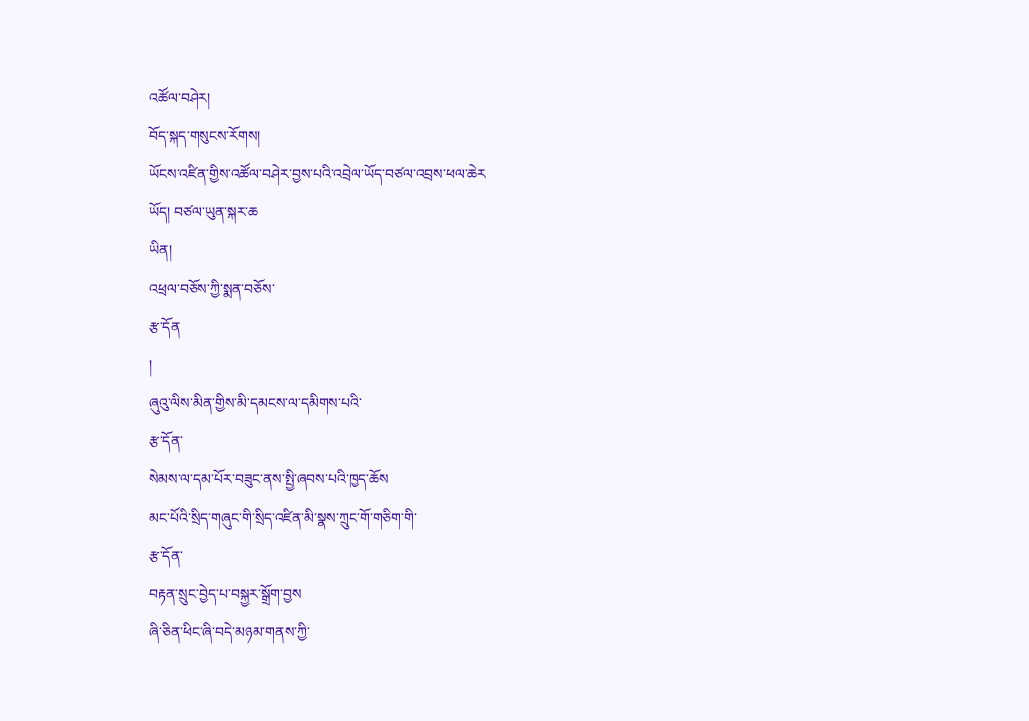འཚོལ་བཤེར།
བོད་སྐད་གསུངས་རོགས།
ཡོངས་འཛིན་གྱིས་འཚོལ་བཤེར་བྱས་པའི་འབྲེལ་ཡོད་བཙལ་འབྲས་ཕལ་ཆེར
ཡོད། བཙལ་ཡུན་སྐར་ཆ
ཡིན།
འཕྲལ་བཅོས་ཀྱི་སྨན་བཅོས་
རྩ་དོན
།
ཞུའུ་ལིས་མིན་གྱིས་མི་དམངས་ལ་དམིགས་པའི་
རྩ་དོན་
སེམས་ལ་དམ་པོར་བཟུང་ནས་སྤྱི་ཞབས་པའི་ཁྱད་ཆོས
མང་པོའི་སྲིད་གཞུང་གི་སྲིད་འཛིན་མི་སྣས་ཀྲུང་གོ་གཅིག་གི་
རྩ་དོན་
བརྟན་སྲུང་བྱེད་པ་བསྐྱར་སྒྲོག་བྱས
ཞི་ཅིན་ཕིང་ཞི་བདེ་མཉམ་གནས་ཀྱི་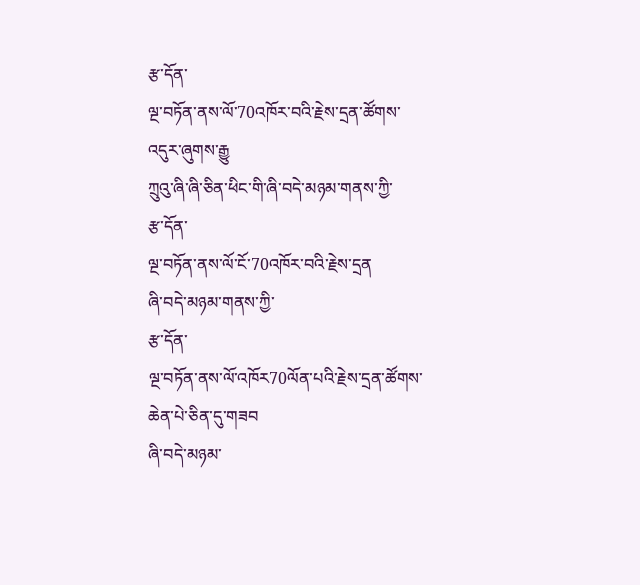རྩ་དོན་
ལྔ་བཏོན་ནས་ལོ་70འཁོར་བའི་རྗེས་དྲན་ཚོགས་འདུར་ཞུགས་རྒྱུ
ཀྲུའུ་ཞི་ཞི་ཅིན་ཕིང་གི་ཞི་བདེ་མཉམ་གནས་ཀྱི་
རྩ་དོན་
ལྔ་བཏོན་ནས་ལོ་ངོ་70འཁོར་བའི་རྗེས་དྲན
ཞི་བདེ་མཉམ་གནས་ཀྱི་
རྩ་དོན་
ལྔ་བཏོན་ནས་ལོ་འཁོར70ལོན་པའི་རྗེས་དྲན་ཚོགས་ཆེན་པེ་ཅིན་དུ་གཟབ
ཞི་བདེ་མཉམ་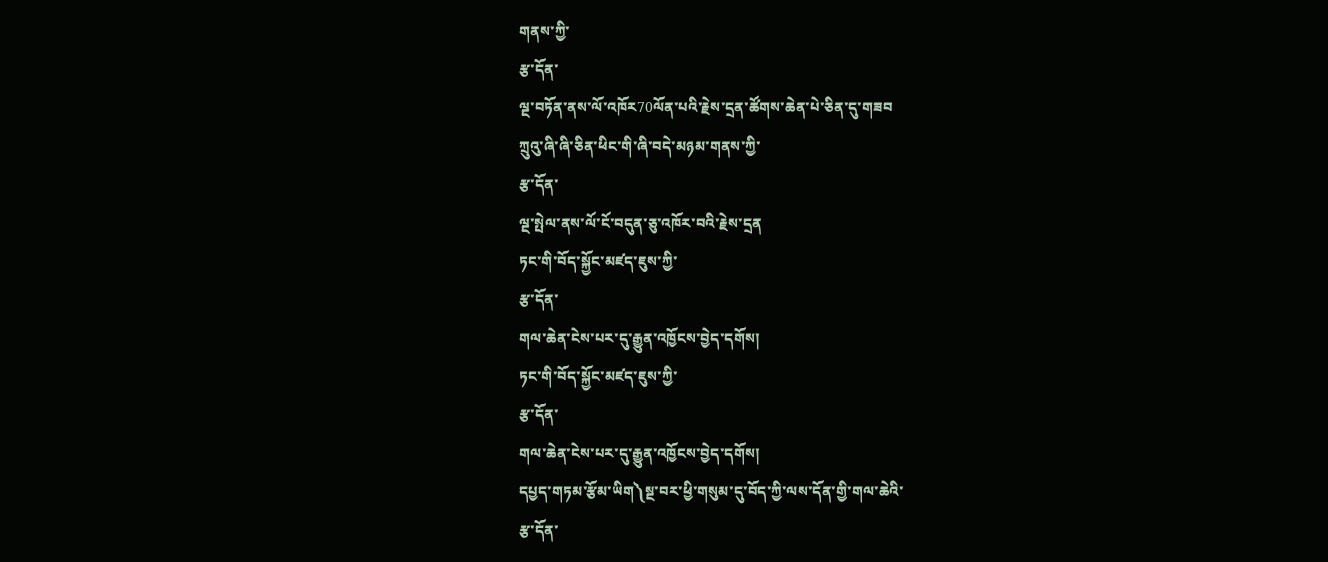གནས་ཀྱི་
རྩ་དོན་
ལྔ་བཏོན་ནས་ལོ་འཁོར70ལོན་པའི་རྗེས་དྲན་ཚོགས་ཆེན་པེ་ཅིན་དུ་གཟབ
ཀྲུའུ་ཞི་ཞི་ཅིན་ཕིང་གི་ཞི་བདེ་མཉམ་གནས་ཀྱི་
རྩ་དོན་
ལྔ་སྤེལ་ནས་ལོ་ངོ་བདུན་ཅུ་འཁོར་བའི་རྗེས་དྲན
ཏང་གི་བོད་སྐྱོང་མཛད་ཇུས་ཀྱི་
རྩ་དོན་
གལ་ཆེན་ངེས་པར་དུ་རྒྱུན་འཁྱོངས་བྱེད་དགོས།
ཏང་གི་བོད་སྐྱོང་མཛད་ཇུས་ཀྱི་
རྩ་དོན་
གལ་ཆེན་ངེས་པར་དུ་རྒྱུན་འཁྱོངས་བྱེད་དགོས།
དཔྱད་གཏམ་རྩོམ་ཡིག༽སྔ་བར་ཕྱི་གསུམ་དུ་བོད་ཀྱི་ལས་དོན་གྱི་གལ་ཆེའི་
རྩ་དོན་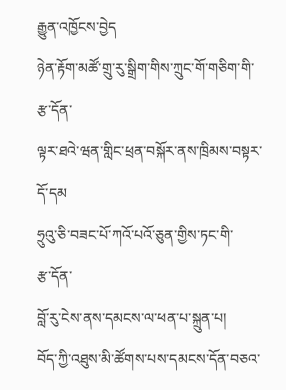རྒྱུན་འཁྱོངས་བྱེད
ཉེན་རྟོག་མཚོ་གྲུ་རུ་སྒྲིག་གིས་ཀྲུང་གོ་གཅིག་གི་
རྩ་དོན་
ལྟར་ཐའེ་ཝན་གླིང་ཕྲན་བསྐོར་ནས་ཁྲིམས་བསྟར་དོ་དམ
ཧྲུའུ་ཅི་བཟང་པོ་ཀའོ་པའོ་ཅུན་གྱིས་ཏང་གི་
རྩ་དོན་
བློ་རུ་ངེས་ནས་དམངས་ལ་ཕན་པ་སྐྲུན་པ།
བོད་ཀྱི་འཐུས་མི་ཚོགས་པས་དམངས་དོན་བཅའ་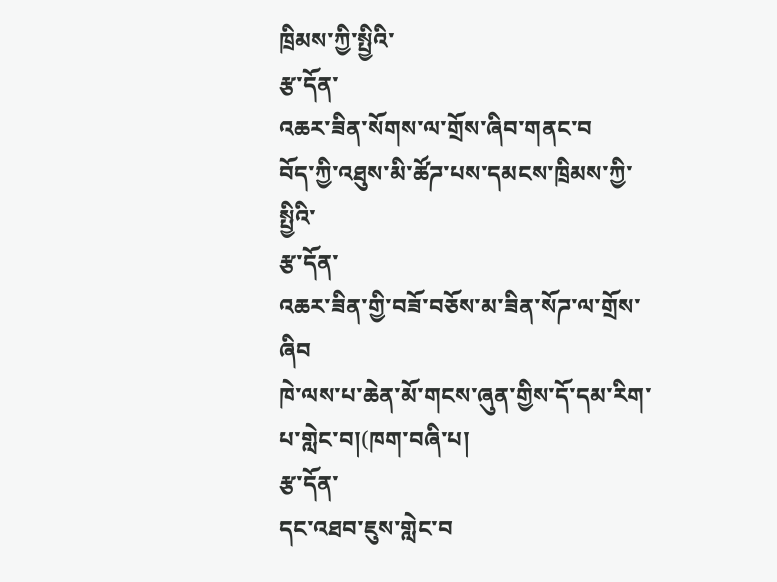ཁྲིམས་ཀྱི་སྤྱིའི་
རྩ་དོན་
འཆར་ཟིན་སོགས་ལ་གྲོས་ཞིབ་གནང་བ
བོད་ཀྱི་འཐུས་མི་ཚོཌ་པས་དམངས་ཁྲིམས་ཀྱི་སྤྱིའི་
རྩ་དོན་
འཆར་ཟིན་གྱི་བཟོ་བཅོས་མ་ཟིན་སོཌ་ལ་གྲོས་ཞིབ
ཁེ་ལས་པ་ཆེན་མོ་གངས་ཞུན་གྱིས་དོ་དམ་རིག་པ་གླེང་བ།(ཁག་བཞི་པ།
རྩ་དོན་
དང་འཐབ་ཇུས་གླེང་བ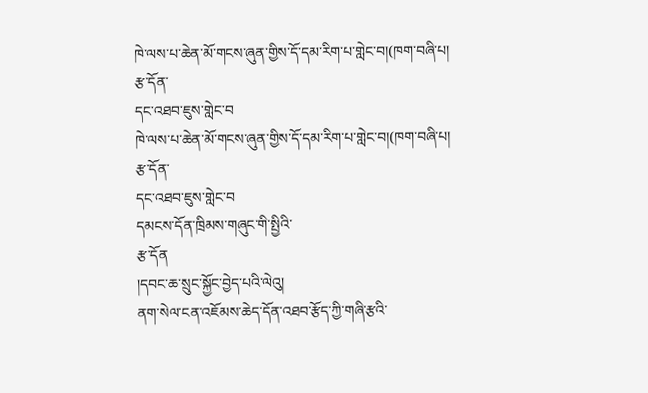ཁེ་ལས་པ་ཆེན་མོ་གངས་ཞུན་གྱིས་དོ་དམ་རིག་པ་གླེང་བ།(ཁག་བཞི་པ།
རྩ་དོན་
དང་འཐབ་ཇུས་གླེང་བ
ཁེ་ལས་པ་ཆེན་མོ་གངས་ཞུན་གྱིས་དོ་དམ་རིག་པ་གླེང་བ།(ཁག་བཞི་པ།
རྩ་དོན་
དང་འཐབ་ཇུས་གླེང་བ
དམངས་དོན་ཁྲིམས་གཞུང་གི་སྤྱིའི་
རྩ་དོན
།དབང་ཆ་སྲུང་སྐྱོང་བྱེད་པའི་ལེའུ།
ནག་སེལ་ངན་འཇོམས་ཆེད་དོན་འཐབ་རྩོད་ཀྱི་གཞི་རྩའི་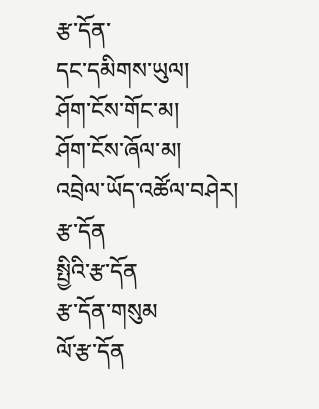རྩ་དོན་
དང་དམིགས་ཡུལ།
ཤོག་ངོས་གོང་མ།
ཤོག་ངོས་ཞོལ་མ།
འབྲེལ་ཡོད་འཚོལ་བཤེར།
རྩ་དོན
སྤྱིའི་རྩ་དོན
རྩ་དོན་གསུམ
ལོ་རྩ་དོན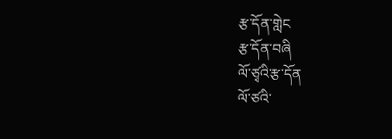རྩ་དོན་གླེང
རྩ་དོན་བཞི
ལོ་ཙྭའི་རྩ་དོན
ལོ་ཙའི་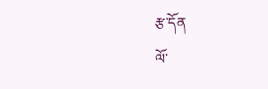རྩ་དོན
ལོ་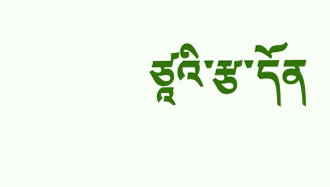ཙཱའི་རྩ་དོན